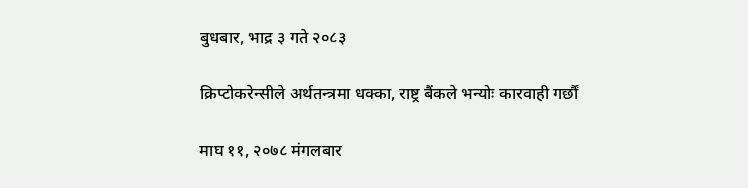बुधबार, भाद्र ३ गते २०८३

क्रिप्टोकरेन्सीले अर्थतन्त्रमा धक्का, राष्ट्र बैंकले भन्योः कारवाही गर्छौं

माघ ११, २०७८ मंगलबार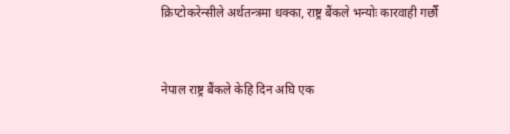क्रिप्टोकरेन्सीले अर्थतन्त्रमा धक्का, राष्ट्र बैंकले भन्योः कारवाही गर्छौं



नेपाल राष्ट्र बैंकले केहि दिन अघि एक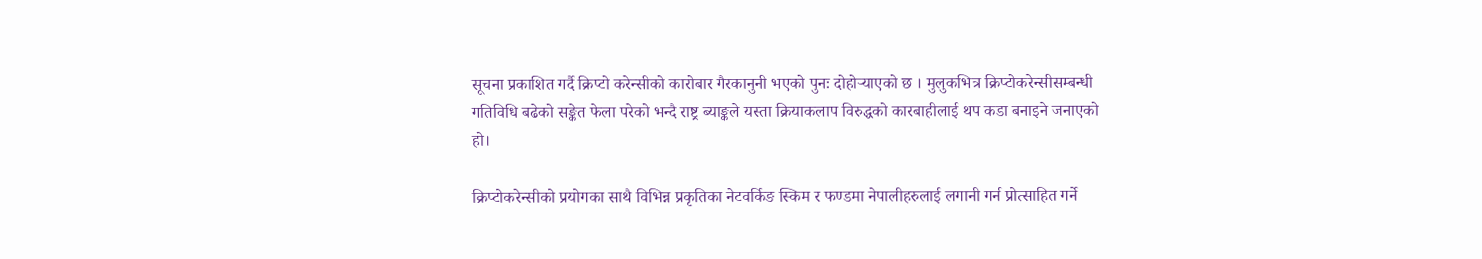सूचना प्रकाशित गर्दै क्रिप्टो करेन्सीको कारोबार गैरकानुनी भएको पुनः दोहोर्‍याएको छ । मुलुकभित्र क्रिप्टोकरेन्सीसम्बन्धी गतिविधि बढेको सङ्केत फेला परेको भन्दै राष्ट्र ब्याङ्कले यस्ता क्रियाकलाप विरुद्धको कारबाहीलाई थप कडा बनाइने जनाएको हो।

क्रिप्टोकरेन्सीको प्रयोगका साथै विभिन्न प्रकृतिका नेटवर्किङ स्किम र फण्डमा नेपालीहरुलाई लगानी गर्न प्रोत्साहित गर्ने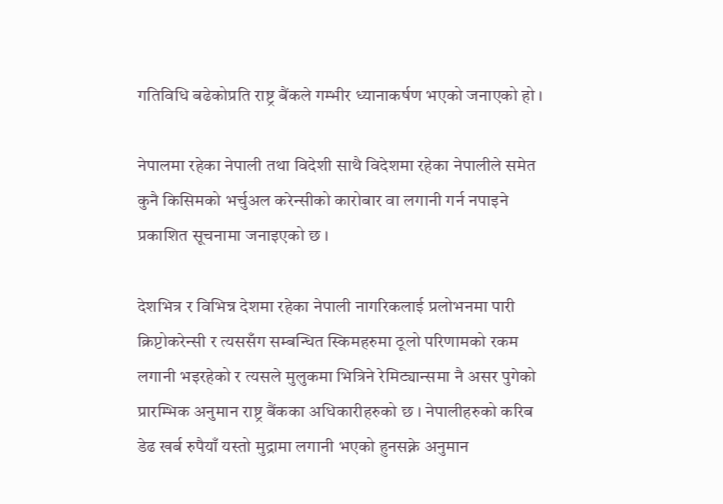गतिविधि बढेकोप्रति राष्ट्र बैंकले गम्भीर ध्यानाकर्षण भएको जनाएको हो ।

नेपालमा रहेका नेपाली तथा विदेशी साथै विदेशमा रहेका नेपालीले समेत कुनै किसिमको भर्चुअल करेन्सीको कारोबार वा लगानी गर्न नपाइने प्रकाशित सूचनामा जनाइएको छ ।

देशभित्र र विभिन्न देशमा रहेका नेपाली नागरिकलाई प्रलोभनमा पारी क्रिप्टोकरेन्सी र त्यससँग सम्बन्धित स्किमहरुमा ठूलो परिणामको रकम लगानी भइरहेको र त्यसले मुलुकमा भित्रिने रेमिट्यान्समा नै असर पुगेको प्रारम्भिक अनुमान राष्ट्र बैंकका अधिकारीहरुको छ । नेपालीहरुको करिब डेढ खर्ब रुपैयाँ यस्तो मुद्रामा लगानी भएको हुनसक्ने अनुमान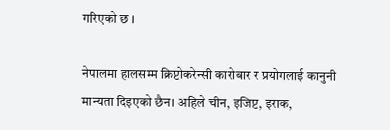गरिएको छ ।

नेपालमा हालसम्म क्रिप्टोकरेन्सी कारोबार र प्रयोगलाई कानुनी मान्यता दिइएको छैन। अहिले चीन, इजिप्ट, इराक,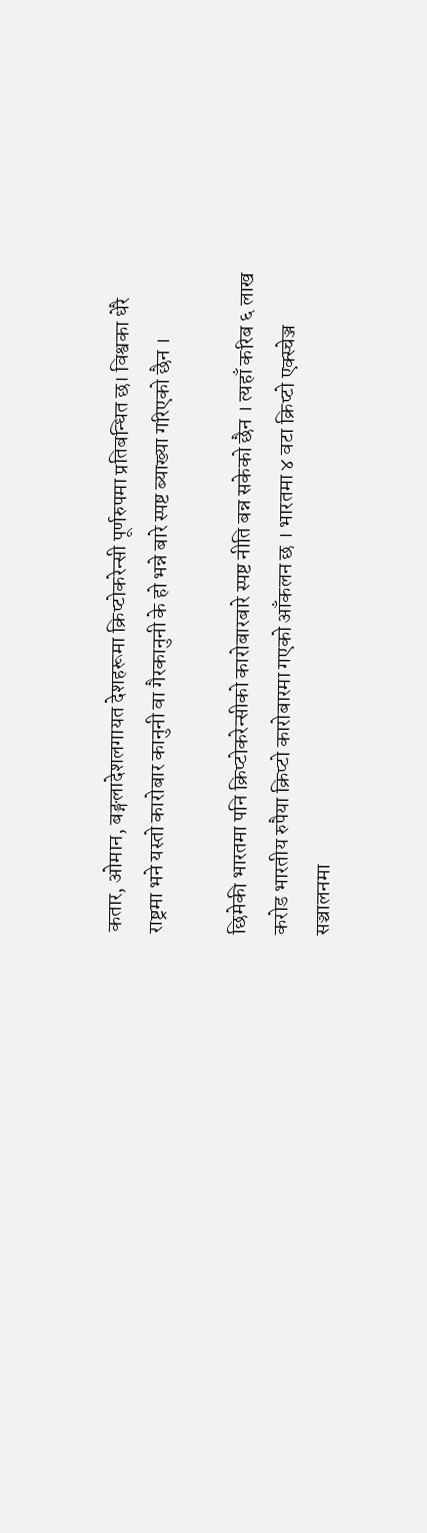कतार, ओमान, बङ्गलादेशलगायत देशहरूमा क्रिप्टोकरेन्सी पूर्णरुपमा प्रतिबन्धित छ। विश्वका धेरै राष्ट्रमा भने यस्तो कारोबार कानुनी वा गैरकानुनी के हो भन्ने बारे स्पष्ट ब्याख्या गरिएको छैन ।

छिमेकी भारतमा पनि क्रिप्टोकरेन्सीको कारोबारबारे स्पष्ट नीति बन्न सकेको छैन । त्यहाँ करिब ६ लाख करोड भारतीय रुपैया क्रिप्टो कारोबारमा गएको आँकलन छ । भारतमा ४ वटा क्रिप्टो एक्स्चेञ्ज सञ्चालनमा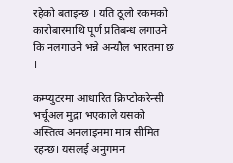रहेको बताइन्छ । यति ठूलो रकमको कारोबारमाथि पूर्ण प्रतिबन्ध लगाउने कि नलगाउने भन्ने अन्यौल भारतमा छ ।

कम्प्युटरमा आधारित क्रिप्टोकरेन्सी भर्चूअल मुद्रा भएकाले यसको अस्तित्व अनलाइनमा मात्र सीमित रहन्छ। यसलई अनुगमन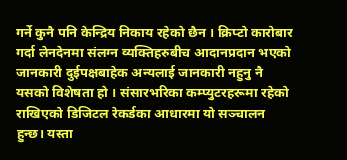गर्ने कुनै पनि केन्द्रिय निकाय रहेको छैन । क्रिप्टो कारोबार गर्दा लेनदेनमा संलग्न व्यक्तिहरुबीच आदानप्रदान भएको जानकारी दुईपक्षबाहेक अन्यलाई जानकारी नहुनु नै यसको विशेषता हो । संसारभरिका कम्प्युटरहरूमा रहेको राखिएको डिजिटल रेकर्डका आधारमा यो सञ्चालन हुन्छ। यस्ता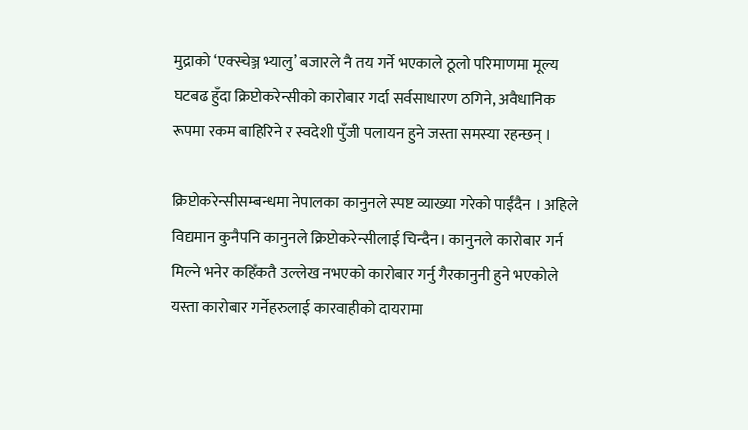मुद्राको ‘एक्स्चेञ्ज भ्यालु’ बजारले नै तय गर्ने भएकाले ठूलो परिमाणमा मूल्य घटबढ हुँदा क्रिप्टोकरेन्सीको कारोबार गर्दा सर्वसाधारण ठगिने, अवैधानिक रूपमा रकम बाहिरिने र स्वदेशी पुँजी पलायन हुने जस्ता समस्या रहन्छन् ।

क्रिप्टोकरेन्सीसम्बन्धमा नेपालका कानुनले स्पष्ट व्याख्या गरेको पाईंदैन । अहिले विद्यमान कुनैपनि कानुनले क्रिप्टोकरेन्सीलाई चिन्दैन। कानुनले कारोबार गर्न मिल्ने भनेर कहिँकतै उल्लेख नभएको कारोबार गर्नु गैरकानुनी हुने भएकोले यस्ता कारोबार गर्नेहरुलाई कारवाहीको दायरामा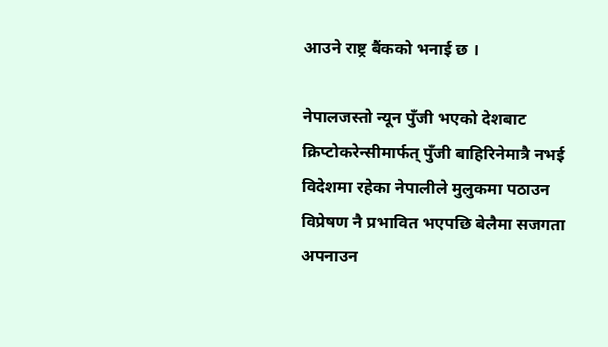आउने राष्ट्र बैंकको भनाई छ ।

नेपालजस्तो न्यून पुँजी भएको देशबाट क्रिप्टोकरेन्सीमार्फत् पुँजी बाहिरिनेमात्रै नभई विदेशमा रहेका नेपालीले मुलुकमा पठाउन विप्रेषण नै प्रभावित भएपछि बेलैमा सजगता अपनाउन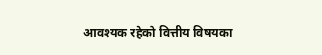आवश्यक रहेको वित्तीय विषयका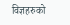विज्ञहरुको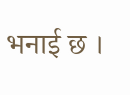भनाई छ ।